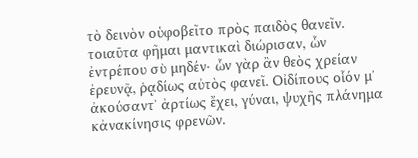τὸ δεινὸν οὑφοβεῖτο πρὸς παιδὸς θανεῖν. τοιαῦτα φῆμαι μαντικαὶ διώρισαν, ὧν ἐντρέπου σὺ μηδέν· ὧν γὰρ ἂν θεὸς χρείαν ἐρευνᾷ, ῥᾳδίως αὐτὸς φανεῖ. Οἰδίπους οἷόν μʼ ἀκούσαντʼ ἀρτίως ἔχει, γύναι, ψυχῆς πλάνημα κἀνακίνησις φρενῶν.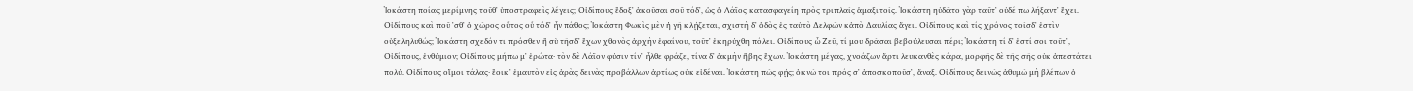Ἰοκάστη ποίας μερίμνης τοῦθʼ ὑποστραφεὶς λέγεις; Οἰδίπους ἔδοξʼ ἀκοῦσαι σοῦ τόδʼ, ὡς ὁ Λάϊος κατασφαγείη πρὸς τριπλαῖς ἁμαξιτοῖς. Ἰοκάστη ηὐδᾶτο γὰρ ταῦτʼ οὐδέ πω λήξαντʼ ἔχει. Οἰδίπους καὶ ποῦ ʼσθʼ ὁ χῶρος οὗτος οὗ τόδʼ ἦν πάθος; Ἰοκάστη Φωκὶς μὲν ἡ γῆ κλῄζεται, σχιστὴ δʼ ὁδὸς ἐς ταὐτὸ Δελφῶν κἀπὸ Δαυλίας ἄγει. Οἰδίπους καὶ τίς χρόνος τοῖσδʼ ἐστὶν οὑξεληλυθώς; Ἰοκάστη σχεδόν τι πρόσθεν ἢ σὺ τῆσδʼ ἔχων χθονὸς ἀρχὴν ἐφαίνου, τοῦτʼ ἐκηρύχθη πόλει. Οἰδίπους ὦ Ζεῦ, τί μου δρᾶσαι βεβούλευσαι πέρι; Ἰοκάστη τί δʼ ἐστί σοι τοῦτʼ, Οἰδίπους, ἐνθύμιον; Οἰδίπους μήπω μʼ ἐρώτα· τὸν δὲ Λάϊον φύσιν τίνʼ ἦλθε φράζε, τίνα δʼ ἀκμὴν ἥβης ἔχων. Ἰοκάστη μέγας, χνοάζων ἄρτι λευκανθὲς κάρα, μορφῆς δὲ τῆς σῆς οὐκ ἀπεστάτει πολύ. Οἰδίπους οἴμοι τάλας· ἔοικʼ ἐμαυτὸν εἰς ἀρὰς δεινὰς προβάλλων ἀρτίως οὐκ εἰδέναι. Ἰοκάστη πῶς φῄς; ὀκνῶ τοι πρός σʼ ἀποσκοποῦσʼ, ἄναξ. Οἰδίπους δεινῶς ἀθυμῶ μὴ βλέπων ὁ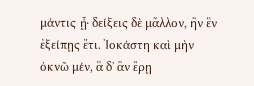μάντις ᾖ· δείξεις δὲ μᾶλλον, ἢν ἓν ἐξείπῃς ἔτι. Ἰοκάστη καὶ μὴν ὀκνῶ μέν, ἃ δʼ ἂν ἔρῃ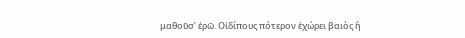μαθοῦσʼ ἐρῶ. Οἰδίπους πότερον ἐχώρει βαιὸς ἢ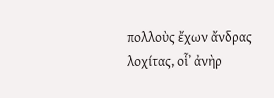πολλοὺς ἔχων ἄνδρας λοχίτας, οἷʼ ἀνὴρ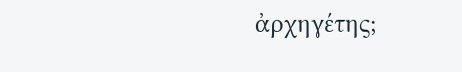ἀρχηγέτης;